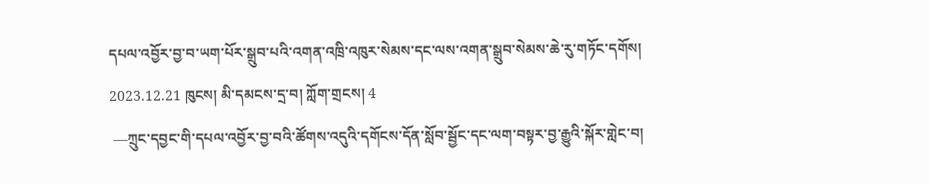དཔལ་འབྱོར་བྱ་བ་ཡག་པོར་སྒྲུབ་པའི་འགན་འཁྲི་འཁུར་སེམས་དང་ལས་འགན་སྒྲུབ་སེམས་ཆེ་རུ་གཏོང་དགོས།
2023.12.21 ཁུངས། མི་དམངས་དྲ་བ། ཀློག་གྲངས། 4
 —ཀྲུང་དབྱང་གི་དཔལ་འབྱོར་བྱ་བའི་ཚོགས་འདུའི་དགོངས་དོན་སློབ་སྦྱོང་དང་ལག་བསྟར་བྱ་རྒྱུའི་སྐོར་གླེང་བ།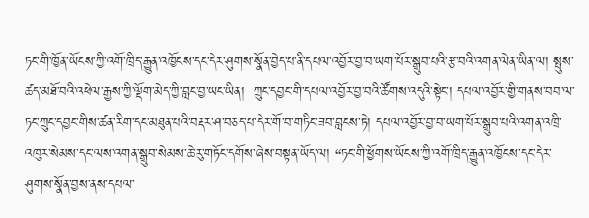ཏང་གི་ཁྱོན་ཡོངས་ཀྱི་འགོ་ཁྲིད་རྒྱུན་འཁྱོངས་དང་དེར་ཤུགས་སྣོན་བྱེད་པ་ནི་དཔལ་འབྱོར་བྱ་བ་ཡག་པོར་སྒྲུབ་པའི་རྩ་བའི་འགན་ལེན་ཡིན་ལ། སྤུས་ཚད་མཐོ་བའི་འཕེལ་རྒྱས་ཀྱི་ལྡོག་མེད་ཀྱི་བླང་བྱ་ཡང་ཡིན།  ཀྲུང་དབྱང་གི་དཔལ་འབྱོར་བྱ་བའི་ཚོགས་འདུའི་སྟེང་། དཔལ་འབྱོར་གྱི་གནས་བབ་ལ་ཏང་ཀྲུང་དབྱང་གིས་ཚན་རིག་དང་མཐུན་པའི་བརྡར་ཤ་བཅད་པ་དེར་གོ་བ་གཏིང་ཟབ་བླངས་ཏེ། དཔལ་འབྱོར་བྱ་བ་ཡག་པོར་སྒྲུབ་པའི་འགན་འཁྲི་འཁུར་སེམས་དང་ལས་འགན་སྒྲུབ་སེམས་ཆེ་རུ་གཏོང་དགོས་ཞེས་བསྟན་ཡོད་ལ། “ཏང་གི་ཕྱོགས་ཡོངས་ཀྱི་འགོ་ཁྲིད་རྒྱུན་འཁྱོངས་དང་དེར་ཤུགས་སྣོན་བྱས་ནས་དཔལ་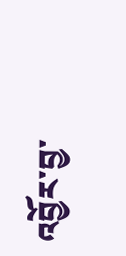འབྱོར་བྱ་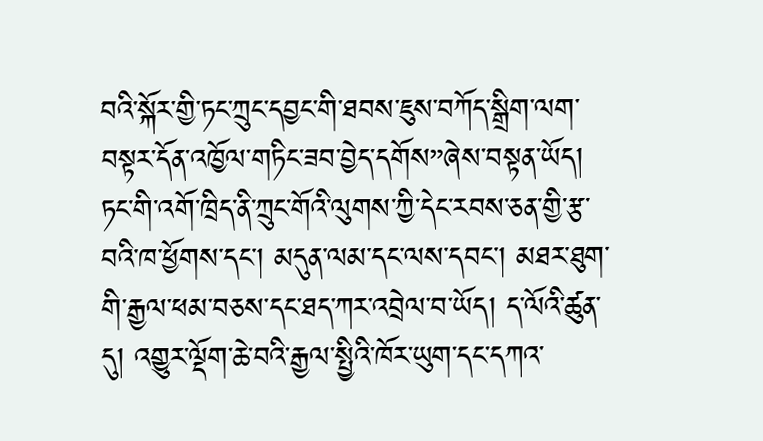བའི་སྐོར་གྱི་ཏང་ཀྲུང་དབྱང་གི་ཐབས་ཇུས་བཀོད་སྒྲིག་ལག་བསྟར་དོན་འཁྱོལ་གཏིང་ཟབ་བྱེད་དགོས”ཞེས་བསྟན་ཡོད།
ཏང་གི་འགོ་ཁྲིད་ནི་ཀྲུང་གོའི་ལུགས་ཀྱི་དེང་རབས་ཅན་གྱི་རྩ་བའི་ཁ་ཕྱོགས་དང་། མདུན་ལམ་དང་ལས་དབང་། མཐར་ཐུག་གི་རྒྱལ་ཕམ་བཅས་དང་ཐད་ཀར་འབྲེལ་བ་ཡོད། ད་ལོའི་ཚུན་དུ། འགྱུར་ལྡོག་ཆེ་བའི་རྒྱལ་སྤྱིའི་ཁོར་ཡུག་དང་དཀའ་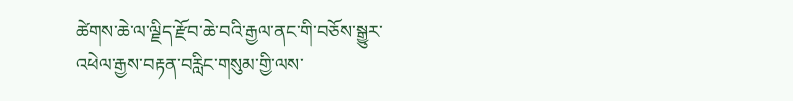ཚེགས་ཆེ་ལ་ལྗིད་རྫོབ་ཆེ་བའི་རྒྱལ་ནང་གི་བཅོས་སྒྱུར་འཕེལ་རྒྱས་བརྟན་བརླིང་གསུམ་གྱི་ལས་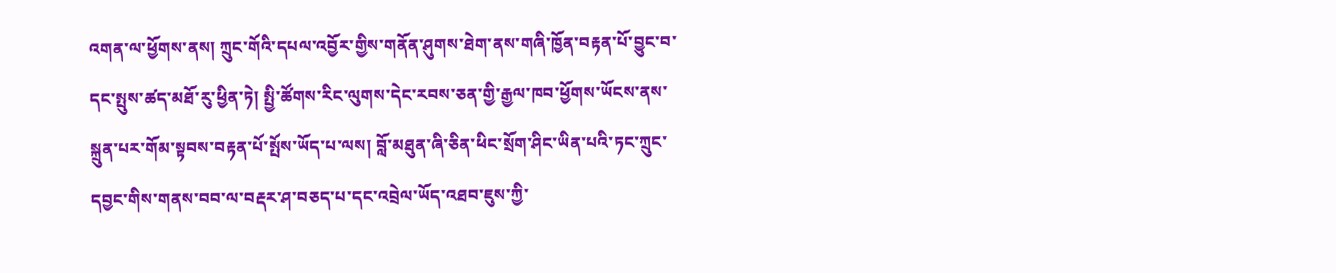འགན་ལ་ཕྱོགས་ནས། ཀྲུང་གོའི་དཔལ་འབྱོར་གྱིས་གནོན་ཤུགས་ཐེག་ནས་གཞི་ཁྱོན་བརྟན་པོ་བྱུང་བ་དང་སྤུས་ཚད་མཐོ་རུ་ཕྱིན་ཏེ། སྤྱི་ཚོགས་རིང་ལུགས་དེང་རབས་ཅན་གྱི་རྒྱལ་ཁབ་ཕྱོགས་ཡོངས་ནས་སྐྲུན་པར་གོམ་སྟབས་བརྟན་པོ་སྤོས་ཡོད་པ་ལས། བློ་མཐུན་ཞི་ཅིན་ཕིང་སྲོག་ཤིང་ཡིན་པའི་ཏང་ཀྲུང་དབྱང་གིས་གནས་བབ་ལ་བརྡར་ཤ་བཅད་པ་དང་འབྲེལ་ཡོད་འཐབ་ཇུས་ཀྱི་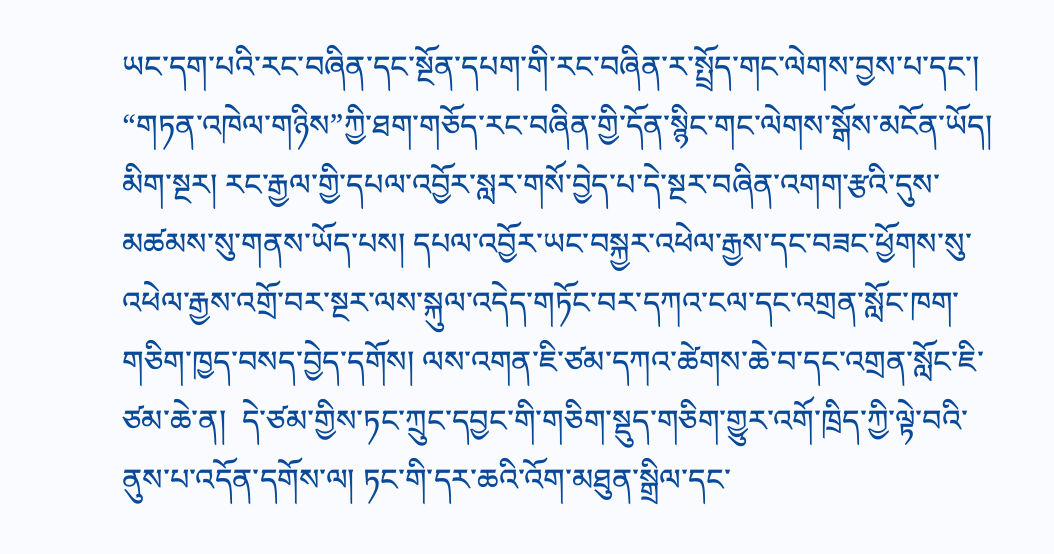ཡང་དག་པའི་རང་བཞིན་དང་སྔོན་དཔག་གི་རང་བཞིན་ར་སྤྲོད་གང་ལེགས་བྱས་པ་དང་།  “གཏན་འཁེལ་གཉིས”ཀྱི་ཐག་གཅོད་རང་བཞིན་གྱི་དོན་སྙིང་གང་ལེགས་སྒོས་མངོན་ཡོད། མིག་སྔར། རང་རྒྱལ་གྱི་དཔལ་འབྱོར་སླར་གསོ་བྱེད་པ་དེ་སྔར་བཞིན་འགག་རྩའི་དུས་མཚམས་སུ་གནས་ཡོད་པས། དཔལ་འབྱོར་ཡང་བསྐྱར་འཕེལ་རྒྱས་དང་བཟང་ཕྱོགས་སུ་འཕེལ་རྒྱས་འགྲོ་བར་སྔར་ལས་སྐུལ་འདེད་གཏོང་བར་དཀའ་ངལ་དང་འགྲན་སློང་ཁག་གཅིག་ཁྱད་བསད་བྱེད་དགོས། ལས་འགན་ཇི་ཙམ་དཀའ་ཚེགས་ཆེ་བ་དང་འགྲན་སློང་ཇི་ཙམ་ཆེ་ན།  དེ་ཙམ་གྱིས་ཏང་ཀྲུང་དབྱང་གི་གཅིག་སྡུད་གཅིག་གྱུར་འགོ་ཁྲིད་ཀྱི་ལྟེ་བའི་ནུས་པ་འདོན་དགོས་ལ། ཏང་གི་དར་ཆའི་འོག་མཐུན་སྒྲིལ་དང་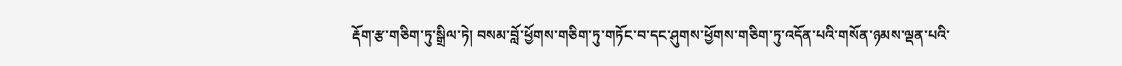རྡོག་རྩ་གཅིག་ཏུ་སྒྲིལ་ཏེ། བསམ་བློ་ཕྱོགས་གཅིག་ཏུ་གཏོང་བ་དང་ཤུགས་ཕྱོགས་གཅིག་ཏུ་འདོན་པའི་གསོན་ཉམས་ལྡན་པའི་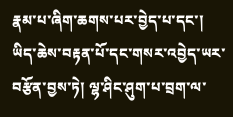རྣམ་པ་ཞིག་ཆགས་པར་བྱེད་པ་དང་།  ཡིད་ཆེས་བརྟན་པོ་དང་གསར་འབྱེད་ཡར་བརྩོན་བྱས་ཏེ། ལྷ་ཤིང་ཤུག་པ་བྲག་ལ་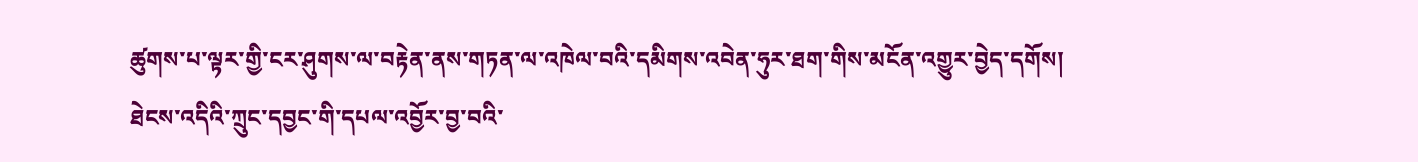ཚུགས་པ་ལྟར་གྱི་ངར་ཤུགས་ལ་བརྟེན་ནས་གཏན་ལ་འཁེལ་བའི་དམིགས་འབེན་ཧུར་ཐག་གིས་མངོན་འགྱུར་བྱེད་དགོས།
ཐེངས་འདིའི་ཀྲུང་དབྱང་གི་དཔལ་འབྱོར་བྱ་བའི་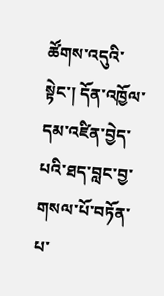ཚོགས་འདུའི་སྟེང་། དོན་འཁྱོལ་དམ་འཛིན་བྱེད་པའི་ཐད་བླང་བྱ་གསལ་པོ་བཏོན་པ་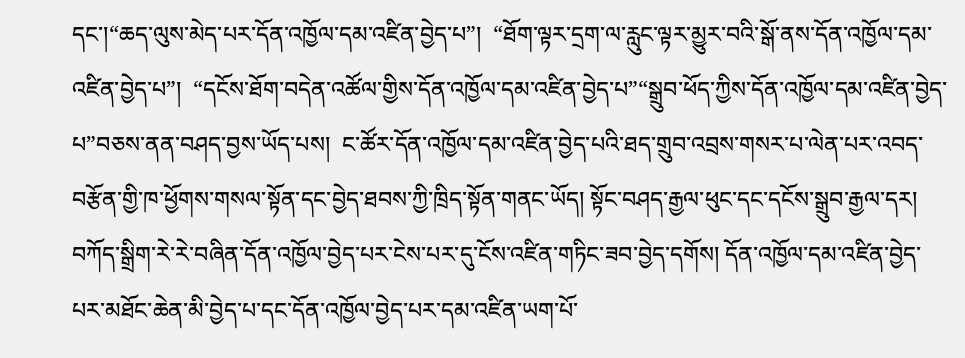དང་།“ཆད་ལུས་མེད་པར་དོན་འཁྱོལ་དམ་འཛིན་བྱེད་པ”།  “ཐོག་ལྟར་དྲག་ལ་རླུང་ལྟར་མྱུར་བའི་སྒོ་ནས་དོན་འཁྱོལ་དམ་འཛིན་བྱེད་པ”།  “དངོས་ཐོག་བདེན་འཚོལ་གྱིས་དོན་འཁྱོལ་དམ་འཛིན་བྱེད་པ”“སྒྲུབ་ཕོད་ཀྱིས་དོན་འཁྱོལ་དམ་འཛིན་བྱེད་པ”བཅས་ནན་བཤད་བྱས་ཡོད་པས།  ང་ཚོར་དོན་འཁྱོལ་དམ་འཛིན་བྱེད་པའི་ཐད་གྲུབ་འབྲས་གསར་པ་ལེན་པར་འབད་བརྩོན་གྱི་ཁ་ཕྱོགས་གསལ་སྟོན་དང་བྱེད་ཐབས་ཀྱི་ཁྲིད་སྟོན་གནང་ཡོད། སྟོང་བཤད་རྒྱལ་ཕུང་དང་དངོས་སྒྲུབ་རྒྱལ་དར། བཀོད་སྒྲིག་རེ་རེ་བཞིན་དོན་འཁྱོལ་བྱེད་པར་ངེས་པར་དུ་ངོས་འཛིན་གཏིང་ཟབ་བྱེད་དགོས། དོན་འཁྱོལ་དམ་འཛིན་བྱེད་པར་མཐོང་ཆེན་མི་བྱེད་པ་དང་དོན་འཁྱོལ་བྱེད་པར་དམ་འཛིན་ཡག་པོ་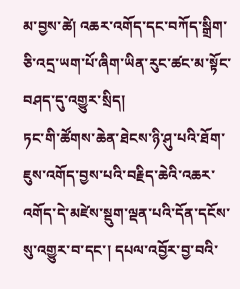མ་བྱས་ཚེ། འཆར་འགོད་དང་བཀོད་སྒྲིག་ཅི་འདྲ་ཡག་པོ་ཞིག་ཡིན་རུང་ཚང་མ་སྟོང་བཤད་དུ་འགྱུར་སྲིད།
ཏང་གི་ཚོགས་ཆེན་ཐེངས་ཉི་ཤུ་པའི་ཐོག་ཇུས་འགོད་བྱས་པའི་བརྗིད་ཆེའི་འཆར་འགོད་དེ་མཛེས་སྡུག་ལྡན་པའི་དོན་དངོས་སུ་འགྱུར་བ་དང་། དཔལ་འབྱོར་བྱ་བའི་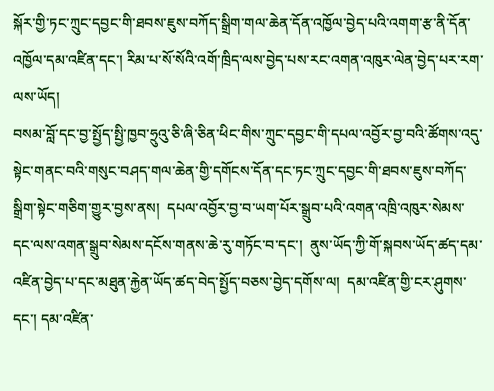སྐོར་གྱི་ཏང་ཀྲུང་དབྱང་གི་ཐབས་ཇུས་བཀོད་སྒྲིག་གལ་ཆེན་དོན་འཁྱོལ་བྱེད་པའི་འགག་རྩ་ནི་དོན་འཁྱོལ་དམ་འཛིན་དང་། རིམ་པ་སོ་སོའི་འགོ་ཁྲིད་ལས་བྱེད་པས་རང་འགན་འཁུར་ལེན་བྱེད་པར་རག་ལས་ཡོད།
བསམ་བློ་དང་བྱ་སྤྱོད་སྤྱི་ཁྱབ་ཧྲུའུ་ཅི་ཞི་ཅིན་ཕིང་གིས་ཀྲུང་དབྱང་གི་དཔལ་འབྱོར་བྱ་བའི་ཚོགས་འདུ་སྟེང་གནང་བའི་གསུང་བཤད་གལ་ཆེན་གྱི་དགོངས་དོན་དང་ཏང་ཀྲུང་དབྱང་གི་ཐབས་ཇུས་བཀོད་སྒྲིག་སྟེང་གཅིག་གྱུར་བྱས་ནས།  དཔལ་འབྱོར་བྱ་བ་ཡག་པོར་སྒྲུབ་པའི་འགན་འཁྲི་འཁུར་སེམས་དང་ལས་འགན་སྒྲུབ་སེམས་དངོས་གནས་ཆེ་རུ་གཏོང་བ་དང་།  ནུས་ཡོད་ཀྱི་གོ་སྐབས་ཡོད་ཚད་དམ་འཛིན་བྱེད་པ་དང་མཐུན་རྐྱེན་ཡོད་ཚད་བེད་སྤྱོད་བཅས་བྱེད་དགོས་ལ།  དམ་འཛིན་གྱི་ངར་ཤུགས་དང་། དམ་འཛིན་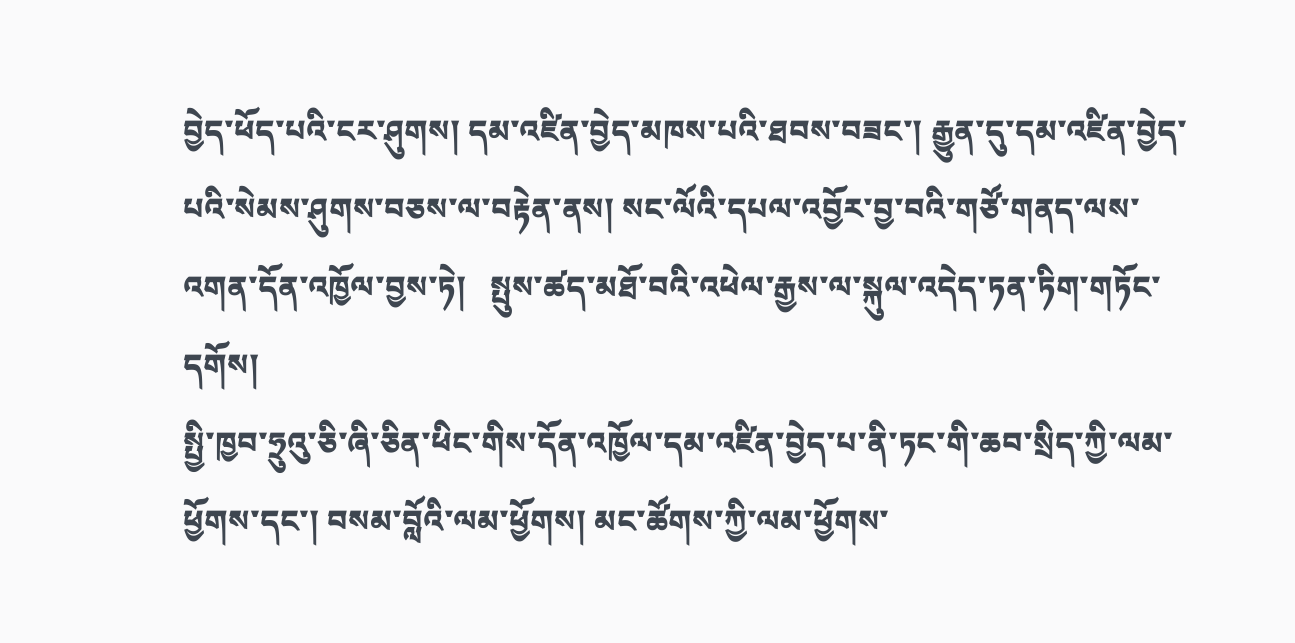བྱེད་ཕོད་པའི་ངར་ཤུགས། དམ་འཛིན་བྱེད་མཁས་པའི་ཐབས་བཟང་། རྒྱུན་དུ་དམ་འཛིན་བྱེད་པའི་སེམས་ཤུགས་བཅས་ལ་བརྟེན་ནས། སང་ལོའི་དཔལ་འབྱོར་བྱ་བའི་གཙོ་གནད་ལས་འགན་དོན་འཁྱོལ་བྱས་ཏེ།   སྤུས་ཚད་མཐོ་བའི་འཕེལ་རྒྱས་ལ་སྐུལ་འདེད་ཏན་ཏིག་གཏོང་དགོས།
སྤྱི་ཁྱབ་ཧྲུའུ་ཅི་ཞི་ཅིན་ཕིང་གིས་དོན་འཁྱོལ་དམ་འཛིན་བྱེད་པ་ནི་ཏང་གི་ཆབ་སྲིད་ཀྱི་ལམ་ཕྱོགས་དང་། བསམ་བློའི་ལམ་ཕྱོགས། མང་ཚོགས་ཀྱི་ལམ་ཕྱོགས་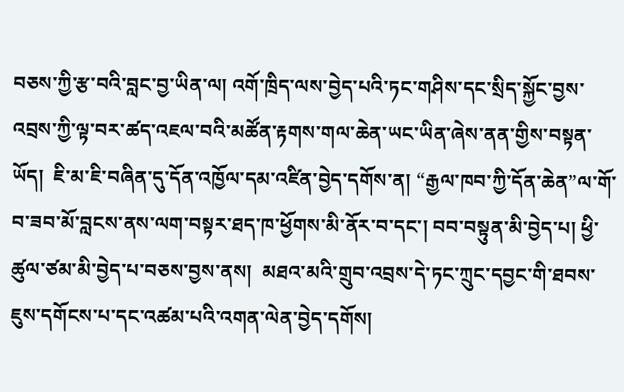བཅས་ཀྱི་རྩ་བའི་བླང་བྱ་ཡིན་ལ། འགོ་ཁྲིད་ལས་བྱེད་པའི་ཏང་གཤིས་དང་སྲིད་སྐྱོང་བྱས་འབྲས་ཀྱི་ལྟ་བར་ཚད་འཇལ་བའི་མཚོན་རྟགས་གལ་ཆེན་ཡང་ཡིན་ཞེས་ནན་གྱིས་བསྟན་ཡོད།  ཇི་མ་ཇི་བཞིན་དུ་དོན་འཁྱོལ་དམ་འཛིན་བྱེད་དགོས་ན། “རྒྱལ་ཁབ་ཀྱི་དོན་ཆེན”ལ་གོ་བ་ཟབ་མོ་བླངས་ནས་ལག་བསྟར་ཐད་ཁ་ཕྱོགས་མི་ནོར་བ་དང་། བབ་བསྟུན་མི་བྱེད་པ། ཕྱི་ཚུལ་ཙམ་མི་བྱེད་པ་བཅས་བྱས་ནས།  མཐའ་མའི་གྲུབ་འབྲས་དེ་ཏང་ཀྲུང་དབྱང་གི་ཐབས་ཇུས་དགོངས་པ་དང་འཚམ་པའི་འགན་ལེན་བྱེད་དགོས།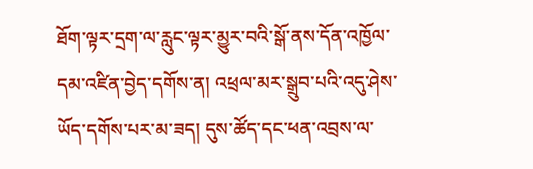ཐོག་ལྟར་དྲག་ལ་རླུང་ལྟར་མྱུར་བའི་སྒོ་ནས་དོན་འཁྱོལ་དམ་འཛིན་བྱེད་དགོས་ན། འཕྲལ་མར་སྒྲུབ་པའི་འདུ་ཤེས་ཡོད་དགོས་པར་མ་ཟད། དུས་ཚོད་དང་ཕན་འབྲས་ལ་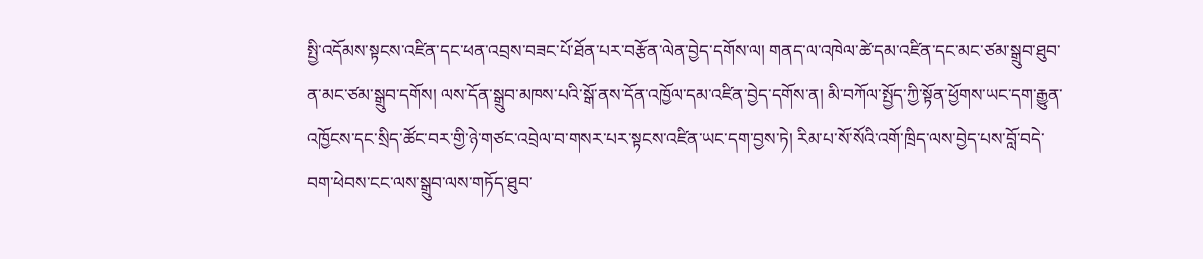སྤྱི་འདོམས་སྟངས་འཛིན་དང་ཕན་འབྲས་བཟང་པོ་ཐོན་པར་བརྩོན་ལེན་བྱེད་དགོས་ལ། གནད་ལ་འཁེལ་ཚེ་དམ་འཛིན་དང་མང་ཙམ་སྒྲུབ་ཐུབ་ན་མང་ཙམ་སྒྲུབ་དགོས། ལས་དོན་སྒྲུབ་མཁས་པའི་སྒོ་ནས་དོན་འཁྱོལ་དམ་འཛིན་བྱེད་དགོས་ན། མི་བཀོལ་སྤྱོད་ཀྱི་སྟོན་ཕྱོགས་ཡང་དག་རྒྱུན་འཁྱོངས་དང་སྲིད་ཚོང་བར་གྱི་ཉེ་གཙང་འབྲེལ་བ་གསར་པར་སྟངས་འཛིན་ཡང་དག་བྱས་ཏེ། རིམ་པ་སོ་སོའི་འགོ་ཁྲིད་ལས་བྱེད་པས་བློ་བདེ་བག་ཕེབས་ངང་ལས་སྒྲུབ་ལས་གཏོད་ཐུབ་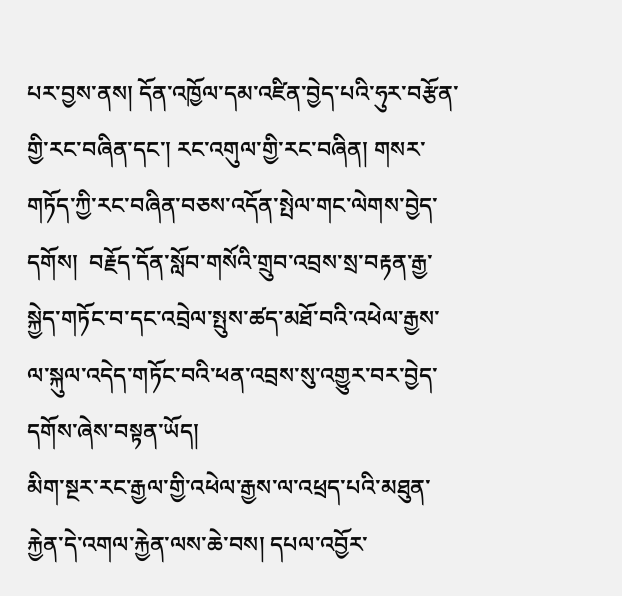པར་བྱས་ནས། དོན་འཁྱོལ་དམ་འཛིན་བྱེད་པའི་ཧུར་བརྩོན་གྱི་རང་བཞིན་དང་། རང་འགུལ་གྱི་རང་བཞིན། གསར་གཏོད་ཀྱི་རང་བཞིན་བཅས་འདོན་སྤེལ་གང་ལེགས་བྱེད་དགོས།  བརྗོད་དོན་སློབ་གསོའི་གྲུབ་འབྲས་སྲ་བརྟན་རྒྱ་སྐྱེད་གཏོང་བ་དང་འབྲེལ་སྤུས་ཚད་མཐོ་བའི་འཕེལ་རྒྱས་ལ་སྐུལ་འདེད་གཏོང་བའི་ཕན་འབྲས་སུ་འགྱུར་བར་བྱེད་དགོས་ཞེས་བསྟན་ཡོད།
མིག་སྔར་རང་རྒྱལ་གྱི་འཕེལ་རྒྱས་ལ་འཕྲད་པའི་མཐུན་རྐྱེན་དེ་འགལ་རྐྱེན་ལས་ཆེ་བས། དཔལ་འབྱོར་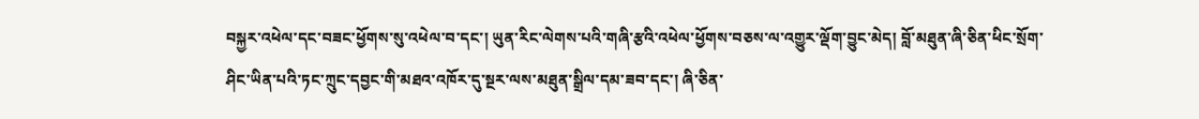བསྐྱར་འཕེལ་དང་བཟང་ཕྱོགས་སུ་འཕེལ་བ་དང་། ཡུན་རིང་ལེགས་པའི་གཞི་རྩའི་འཕེལ་ཕྱོགས་བཅས་ལ་འགྱུར་ལྡོག་བྱུང་མེད། བློ་མཐུན་ཞི་ཅིན་ཕིང་སྲོག་ཤིང་ཡིན་པའི་ཏང་ཀྲུང་དབྱང་གི་མཐའ་འཁོར་དུ་སྔར་ལས་མཐུན་སྒྲིལ་དམ་ཟབ་དང་། ཞི་ཅིན་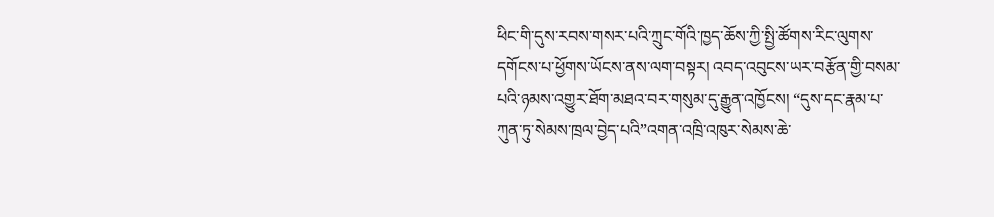ཕིང་གི་དུས་རབས་གསར་པའི་ཀྲུང་གོའི་ཁྱད་ཆོས་ཀྱི་སྤྱི་ཚོགས་རིང་ལུགས་དགོངས་པ་ཕྱོགས་ཡོངས་ནས་ལག་བསྟར། འབད་འབུངས་ཡར་བརྩོན་གྱི་བསམ་པའི་ཉམས་འགྱུར་ཐོག་མཐའ་བར་གསུམ་དུ་རྒྱུན་འཁྱོངས། “དུས་དང་རྣམ་པ་ཀུན་ཏུ་སེམས་ཁྲལ་བྱེད་པའི”འགན་འཁྲི་འཁུར་སེམས་ཆེ་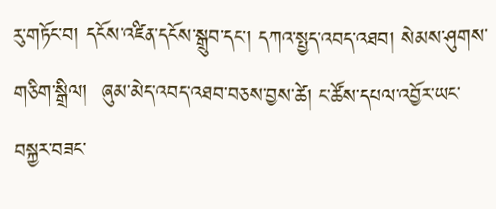རུ་གཏོང་བ། དངོས་འཛིན་དངོས་སྒྲུབ་དང་། དཀའ་སྤྱད་འབད་འཐབ། སེམས་ཤུགས་གཅིག་སྒྲིལ།  ཞུམ་མེད་འབད་འཐབ་བཅས་བྱས་ཚེ། ང་ཚོས་དཔལ་འབྱོར་ཡང་བསྐྱར་བཟང་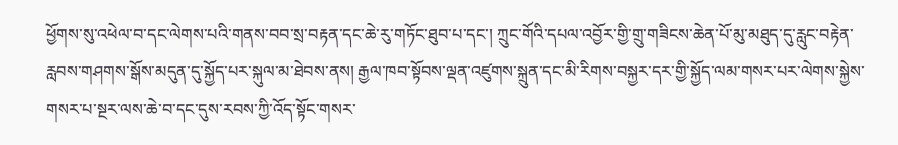ཕྱོགས་སུ་འཕེལ་བ་དང་ལེགས་པའི་གནས་བབ་སྲ་བརྟན་དང་ཆེ་རུ་གཏོང་ཐུབ་པ་དང་། ཀྲུང་གོའི་དཔལ་འབྱོར་གྱི་གྲུ་གཟིངས་ཆེན་པོ་མུ་མཐུད་དུ་རླུང་བརྟེན་རླབས་གཤགས་སྒོས་མདུན་དུ་སྐྱོད་པར་སྐུལ་མ་ཐེབས་ནས། རྒྱལ་ཁབ་སྟོབས་ལྡན་འཛུགས་སྐྲུན་དང་མི་རིགས་བསྐྱར་དར་གྱི་སྐྱོད་ལམ་གསར་པར་ལེགས་སྐྱེས་གསར་པ་སྔར་ལས་ཆེ་བ་དང་དུས་རབས་ཀྱི་འོད་སྟོང་གསར་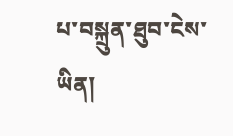པ་བསྐྲུན་ཐུབ་ངེས་ཡིན།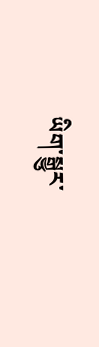ཡིག་སྒྱུར་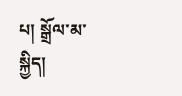པ། སྒྲོལ་མ་སྐྱིད།